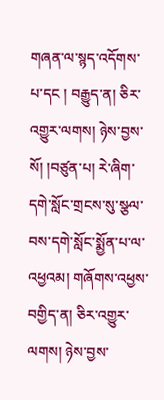གཞན་ལ་སྙད་འདོགས་པ་དང ། བརྒྱུད་ན། ཅིར་འགྱུར་ལགས། ཉེས་བྱས་སོ། །བཙུན་པ། རེ་ཞིག་དགེ་སློང་གྲངས་སུ་སྩལ་བས་དགེ་སློང་སྨྱོན་པ་ལ་འཕྱའམ། གཞོགས་འཕྱས་བགྱིད་ན། ཅིར་འགྱུར་ལགས། ཉེས་བྱས་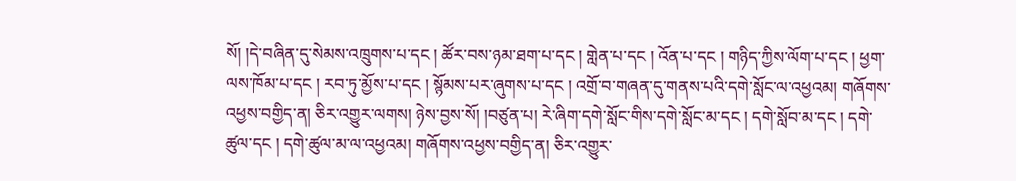སོ། །དེ་བཞིན་དུ་སེམས་འཁྲུགས་པ་དང ། ཚོར་བས་ཉམ་ཐག་པ་དང ། གླེན་པ་དང ། འོན་པ་དང ། གཉིད་ཀྱིས་ལོག་པ་དང ། ཕྱག་ལས་ཁོམ་པ་དང ། རབ་ཏུ་མྱོས་པ་དང ། སྙོམས་པར་ཞུགས་པ་དང ། འགྲོ་བ་གཞན་དུ་གནས་པའི་དགེ་སློང་ལ་འཕྱའམ། གཞོགས་འཕྱས་བགྱིད་ན། ཅིར་འགྱུར་ལགས། ཉེས་བྱས་སོ། །བཙུན་པ། རེ་ཞིག་དགེ་སློང་གིས་དགེ་སློང་མ་དང ། དགེ་སློབ་མ་དང ། དགེ་ཚུལ་དང ། དགེ་ཚུལ་མ་ལ་འཕྱའམ། གཞོགས་འཕྱས་བགྱིད་ན། ཅིར་འགྱུར་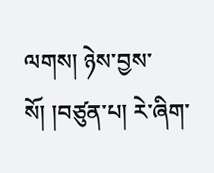ལགས། ཉེས་བྱས་སོ། །བཙུན་པ། རེ་ཞིག་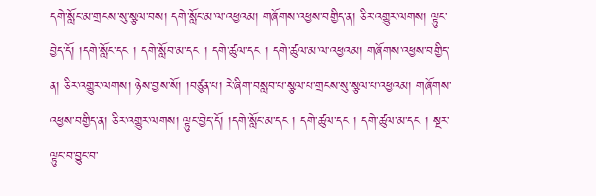དགེ་སློང་མ་གྲངས་སུ་སྩལ་བས། དགེ་སློང་མ་ལ་འཕྱའམ། གཞོགས་འཕྱས་བགྱིད་ན། ཅིར་འགྱུར་ལགས། ལྟུང་བྱེད་དོ། །དགེ་སློང་དང ། དགེ་སློབ་མ་དང ། དགེ་ཚུལ་དང ། དགེ་ཚུལ་མ་ལ་འཕྱའམ། གཞོགས་འཕྱས་བགྱིད་ན། ཅིར་འགྱུར་ལགས། ཉེས་བྱས་སོ། །བཙུན་པ། རེ་ཞིག་བསླབ་པ་སྩལ་པ་གྲངས་སུ་སྩལ་པ་འཕྱའམ། གཞོགས་འཕྱས་བགྱིད་ན། ཅིར་འགྱུར་ལགས། ལྟུང་བྱེད་དོ། །དགེ་སློང་མ་དང ། དགེ་ཚུལ་དང ། དགེ་ཚུལ་མ་དང ། སྔར་ལྟུང་བ་བྱུང་བ་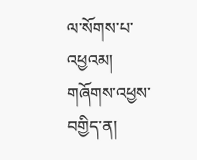ལ་སོགས་པ་འཕྱའམ། གཞོགས་འཕྱས་བགྱིད་ན།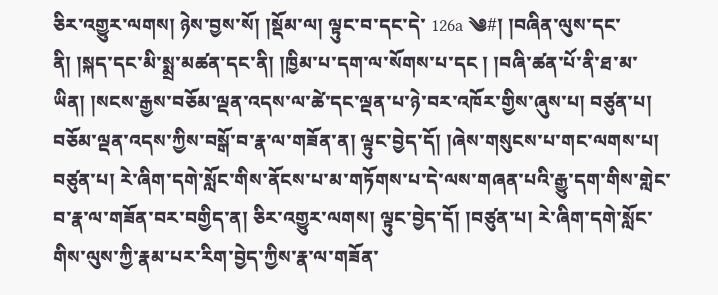ཅིར་འགྱུར་ལགས། ཉེས་བྱས་སོ། །སྡོམ་ལ། ལྟུང་བ་དང་དེ་ 126a ༄#། །བཞིན་ལུས་དང་ནི། །སྐད་དང་མི་སྨྲ་མཚན་དང་ནི། །ཁྱིམ་པ་དག་ལ་སོགས་པ་དང ། །བཞི་ཚན་པོ་ནི་ཐ་མ་ཡིན། །སངས་རྒྱས་བཅོམ་ལྡན་འདས་ལ་ཚེ་དང་ལྡན་པ་ཉེ་བར་འཁོར་གྱིས་ཞུས་པ། བཙུན་པ། བཅོམ་ལྡན་འདས་ཀྱིས་བསྒོ་བ་རྣ་ལ་གཟོན་ན། ལྟུང་བྱེད་དོ། །ཞེས་གསུངས་པ་གང་ལགས་པ། བཙུན་པ། རེ་ཞིག་དགེ་སློང་གིས་ནོངས་པ་མ་གཏོགས་པ་དེ་ལས་གཞན་པའི་རྒྱུ་དག་གིས་གླེང་བ་རྣ་ལ་གཟོན་བར་བགྱིད་ན། ཅིར་འགྱུར་ལགས། ལྟུང་བྱེད་དོ། །བཙུན་པ། རེ་ཞིག་དགེ་སློང་གིས་ལུས་ཀྱི་རྣམ་པར་རིག་བྱེད་ཀྱིས་རྣ་ལ་གཟོན་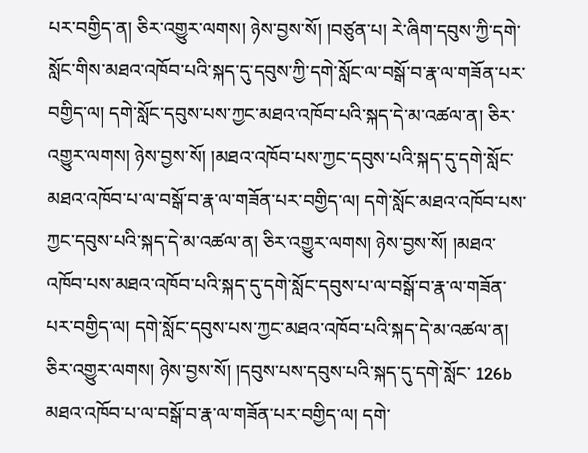པར་བགྱིད་ན། ཅིར་འགྱུར་ལགས། ཉེས་བྱས་སོ། །བཙུན་པ། རེ་ཞིག་དབུས་ཀྱི་དགེ་སློང་གིས་མཐའ་འཁོབ་པའི་སྐད་དུ་དབུས་ཀྱི་དགེ་སློང་ལ་བསྒོ་བ་རྣ་ལ་གཟོན་པར་བགྱིད་ལ། དགེ་སློང་དབུས་པས་ཀྱང་མཐའ་འཁོབ་པའི་སྐད་དེ་མ་འཚལ་ན། ཅིར་འགྱུར་ལགས། ཉེས་བྱས་སོ། །མཐའ་འཁོབ་པས་ཀྱང་དབུས་པའི་སྐད་དུ་དགེ་སློང་མཐའ་འཁོབ་པ་ལ་བསྒོ་བ་རྣ་ལ་གཟོན་པར་བགྱིད་ལ། དགེ་སློང་མཐའ་འཁོབ་པས་ཀྱང་དབུས་པའི་སྐད་དེ་མ་འཚལ་ན། ཅིར་འགྱུར་ལགས། ཉེས་བྱས་སོ། །མཐའ་འཁོབ་པས་མཐའ་འཁོབ་པའི་སྐད་དུ་དགེ་སློང་དབུས་པ་ལ་བསྒོ་བ་རྣ་ལ་གཟོན་པར་བགྱིད་ལ། དགེ་སློང་དབུས་པས་ཀྱང་མཐའ་འཁོབ་པའི་སྐད་དེ་མ་འཚལ་ན། ཅིར་འགྱུར་ལགས། ཉེས་བྱས་སོ། །དབུས་པས་དབུས་པའི་སྐད་དུ་དགེ་སློང་ 126b མཐའ་འཁོབ་པ་ལ་བསྒོ་བ་རྣ་ལ་གཟོན་པར་བགྱིད་ལ། དགེ་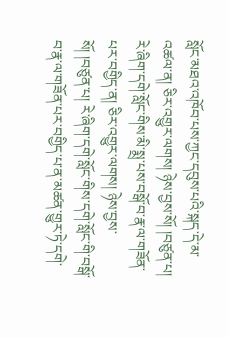སློང་མཐའ་འཁོབ་པས་ཀྱང་དབུས་པའི་སྐད་དེ་མ་འཚལ་ན། ཅིར་འགྱུར་ལགས། ཉེས་བྱས་སོ། །བཙུན་པ། རེ་ཞིག་དགེ་སློང་གིས་མི་སྨྲ་པས་བསྒོ་བ་རྣ་ལ་གཟོན་པར་བགྱིད་ན། ཅིར་འགྱུར་ལགས། ཉེས་བྱས་སོ། །བཙུན་པ། རེ་ཞིག་དགེ་སློང་གིས་དགེ་སློང་གི་བསྒོ་བ་རྣ་ལ་གཟོན་པར་བགྱིད་པ་ན་མཚན་གྱུར་ཏེ་དགེ་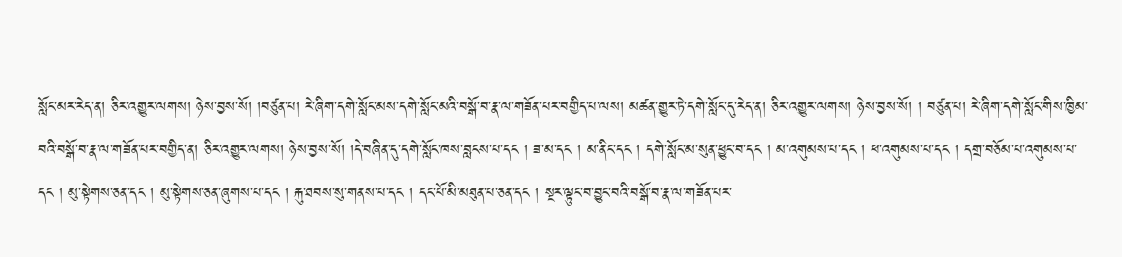སློང་མར་རེད་ན། ཅིར་འགྱུར་ལགས། ཉེས་བྱས་སོ། །བཙུན་པ། རེ་ཞིག་དགེ་སློང་མས་དགེ་སློང་མའི་བསྒོ་བ་རྣ་ལ་གཟོན་པར་བགྱིད་པ་ལས། མཚན་གྱུར་ཏེ་དགེ་སློང་དུ་རེད་ན། ཅིར་འགྱུར་ལགས། ཉེས་བྱས་སོ། ། བཙུན་པ། རེ་ཞིག་དགེ་སློང་གིས་ཁྱིམ་བའི་བསྒོ་བ་རྣ་ལ་གཟོན་པར་བགྱིད་ན། ཅིར་འགྱུར་ལགས། ཉེས་བྱས་སོ། །དེ་བཞིན་དུ་དགེ་སློང་ཁས་བླངས་པ་དང ། ཟ་མ་དང ། མ་ནིང་དང ། དགེ་སློང་མ་སུན་ཕྱུང་བ་དང ། མ་འགུམས་པ་དང ། ཕ་འགུམས་པ་དང ། དགྲ་བཅོམ་པ་འགུམས་པ་དང ། མུ་སྟེགས་ཅན་དང ། མུ་སྟེགས་ཅན་ཞུགས་པ་དང ། རྐུ་ཐབས་སུ་གནས་པ་དང ། དང་པོ་མི་མཐུན་པ་ཅན་དང ། སྔར་ལྟུང་བ་བྱུང་བའི་བསྒོ་བ་རྣ་ལ་གཟོན་པར་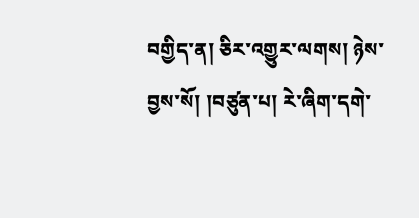བགྱིད་ན། ཅིར་འགྱུར་ལགས། ཉེས་བྱས་སོ། །བཙུན་པ། རེ་ཞིག་དགེ་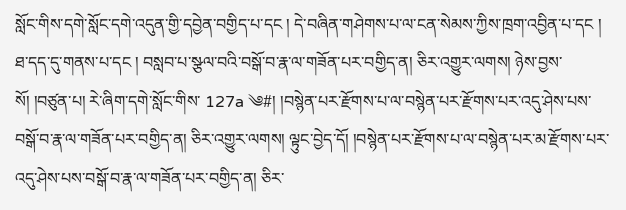སློང་གིས་དགེ་སློང་དགེ་འདུན་གྱི་དབྱེན་བགྱིད་པ་དང ། དེ་བཞིན་གཤེགས་པ་ལ་ངན་སེམས་ཀྱིས་ཁྲག་འབྱིན་པ་དང ། ཐ་དད་དུ་གནས་པ་དང ། བསླབ་པ་སྩལ་བའི་བསྒོ་བ་རྣ་ལ་གཟོན་པར་བགྱིད་ན། ཅིར་འགྱུར་ལགས། ཉེས་བྱས་སོ། །བཙུན་པ། རེ་ཞིག་དགེ་སློང་གིས་ 127a ༄#། །བསྙེན་པར་རྫོགས་པ་ལ་བསྙེན་པར་རྫོགས་པར་འདུ་ཤེས་པས་བསྒོ་བ་རྣ་ལ་གཟོན་པར་བགྱིད་ན། ཅིར་འགྱུར་ལགས། ལྟུང་བྱེད་དོ། །བསྙེན་པར་རྫོགས་པ་ལ་བསྙེན་པར་མ་རྫོགས་པར་འདུ་ཤེས་པས་བསྒོ་བ་རྣ་ལ་གཟོན་པར་བགྱིད་ན། ཅིར་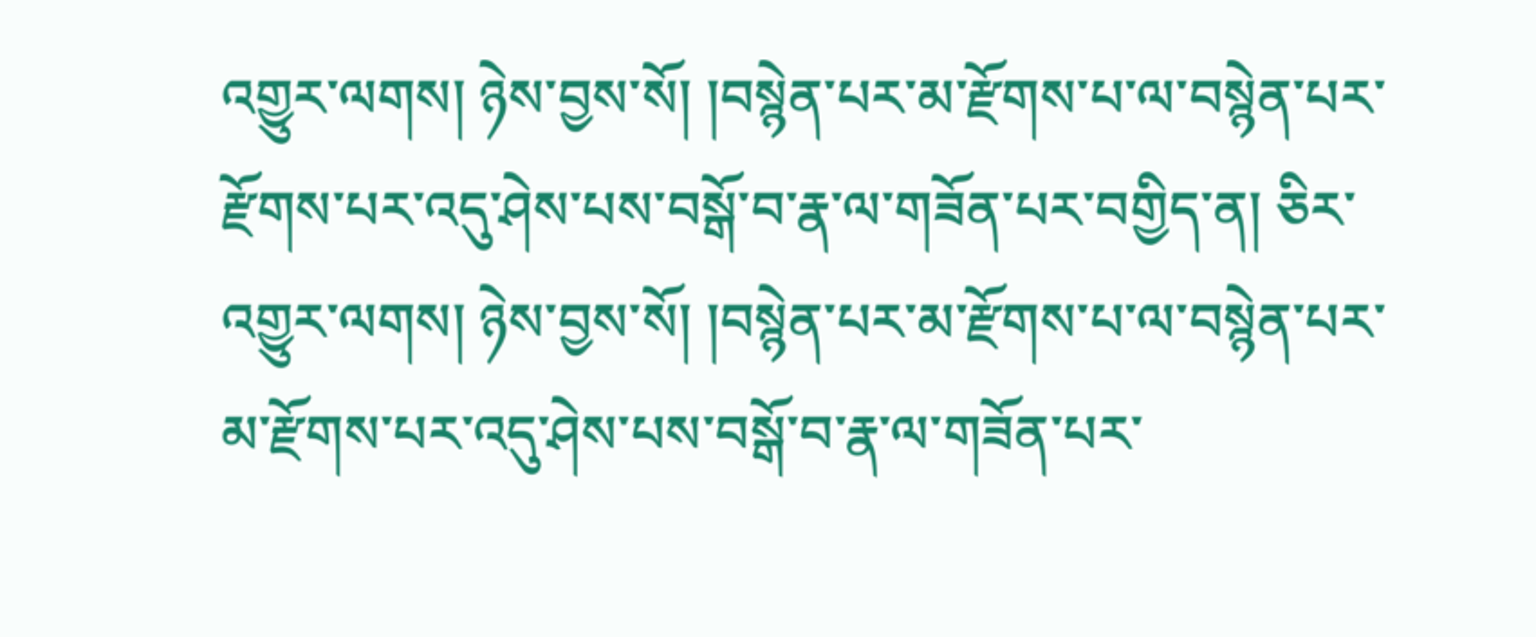འགྱུར་ལགས། ཉེས་བྱས་སོ། །བསྙེན་པར་མ་རྫོགས་པ་ལ་བསྙེན་པར་རྫོགས་པར་འདུ་ཤེས་པས་བསྒོ་བ་རྣ་ལ་གཟོན་པར་བགྱིད་ན། ཅིར་འགྱུར་ལགས། ཉེས་བྱས་སོ། །བསྙེན་པར་མ་རྫོགས་པ་ལ་བསྙེན་པར་མ་རྫོགས་པར་འདུ་ཤེས་པས་བསྒོ་བ་རྣ་ལ་གཟོན་པར་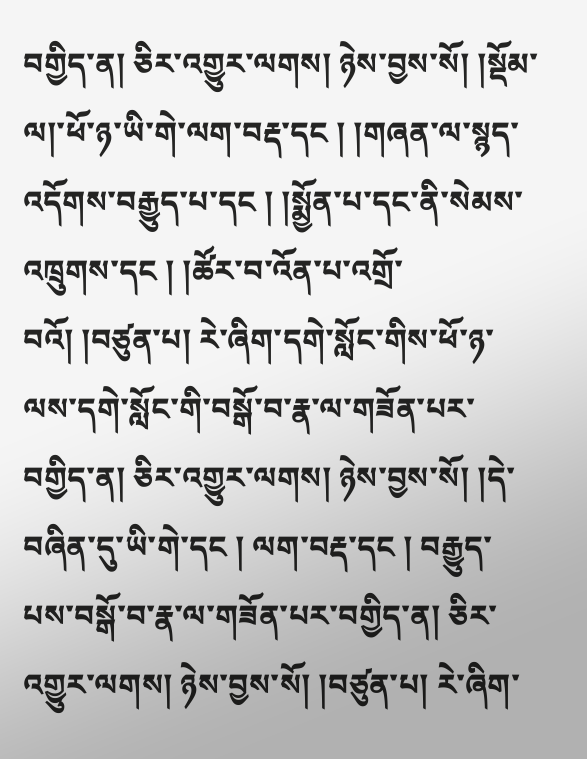བགྱིད་ན། ཅིར་འགྱུར་ལགས། ཉེས་བྱས་སོ། །སྡོམ་ལ།་ཕོ་ཉ་ཡི་གེ་ལག་བརྡ་དང ། །གཞན་ལ་སྙད་འདོགས་བརྒྱུད་པ་དང ། །སྨྱོན་པ་དང་ནི་སེམས་འཁྲུགས་དང ། །ཚོར་བ་འོན་པ་འགྲོ་བའོ། །བཙུན་པ། རེ་ཞིག་དགེ་སློང་གིས་ཕོ་ཉ་ལས་དགེ་སློང་གི་བསྒོ་བ་རྣ་ལ་གཟོན་པར་བགྱིད་ན། ཅིར་འགྱུར་ལགས། ཉེས་བྱས་སོ། །དེ་བཞིན་དུ་ཡི་གེ་དང ། ལག་བརྡ་དང ། བརྒྱུད་པས་བསྒོ་བ་རྣ་ལ་གཟོན་པར་བགྱིད་ན། ཅིར་འགྱུར་ལགས། ཉེས་བྱས་སོ། །བཙུན་པ། རེ་ཞིག་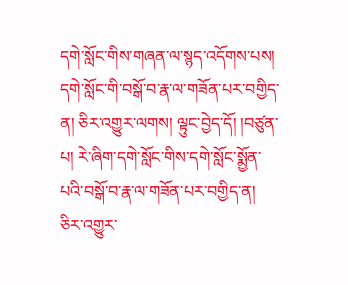དགེ་སློང་གིས་གཞན་ལ་སྙད་འདོགས་པས། དགེ་སློང་གི་བསྒོ་བ་རྣ་ལ་གཟོན་པར་བགྱིད་ན། ཅིར་འགྱུར་ལགས། ལྟུང་བྱེད་དོ། །བཙུན་པ། རེ་ཞིག་དགེ་སློང་གིས་དགེ་སློང་སྨྱོན་པའི་བསྒོ་བ་རྣ་ལ་གཟོན་པར་བགྱིད་ན། ཅིར་འགྱུར་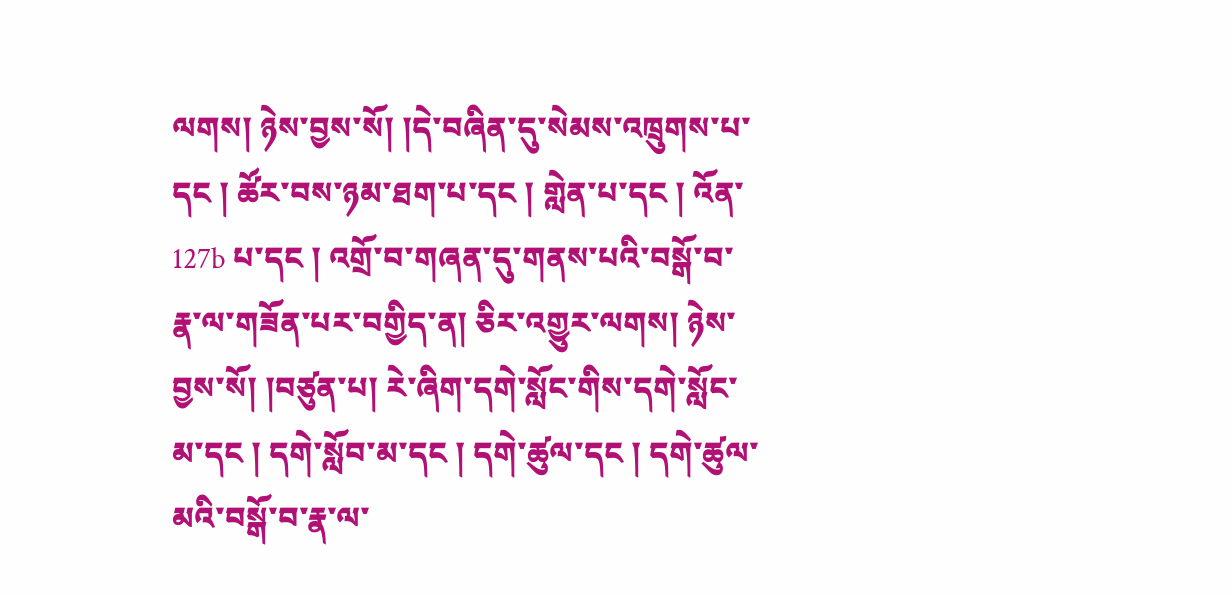ལགས། ཉེས་བྱས་སོ། །དེ་བཞིན་དུ་སེམས་འཁྲུགས་པ་དང ། ཚོར་བས་ཉམ་ཐག་པ་དང ། གླེན་པ་དང ། འོན་ 127b པ་དང ། འགྲོ་བ་གཞན་དུ་གནས་པའི་བསྒོ་བ་རྣ་ལ་གཟོན་པར་བགྱིད་ན། ཅིར་འགྱུར་ལགས། ཉེས་བྱས་སོ། །བཙུན་པ། རེ་ཞིག་དགེ་སློང་གིས་དགེ་སློང་མ་དང ། དགེ་སློབ་མ་དང ། དགེ་ཚུལ་དང ། དགེ་ཚུལ་མའི་བསྒོ་བ་རྣ་ལ་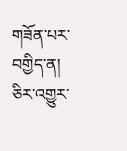གཟོན་པར་བགྱིད་ན། ཅིར་འགྱུར་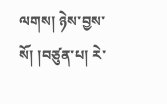ལགས། ཉེས་བྱས་སོ། །བཙུན་པ། རེ་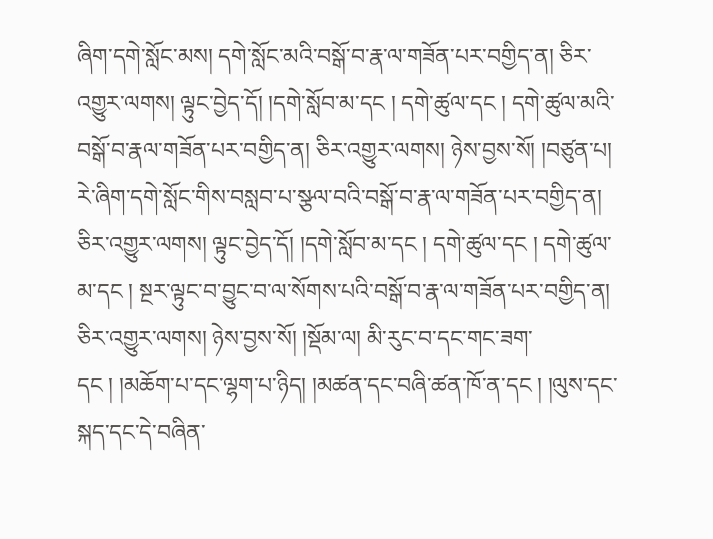ཞིག་དགེ་སློང་མས། དགེ་སློང་མའི་བསྒོ་བ་རྣ་ལ་གཟོན་པར་བགྱིད་ན། ཅིར་འགྱུར་ལགས། ལྟུང་བྱེད་དོ། །དགེ་སློབ་མ་དང ། དགེ་ཚུལ་དང ། དགེ་ཚུལ་མའི་བསྒོ་བ་རྣལ་གཟོན་པར་བགྱིད་ན། ཅིར་འགྱུར་ལགས། ཉེས་བྱས་སོ། །བཙུན་པ། རེ་ཞིག་དགེ་སློང་གིས་བསླབ་པ་སྩལ་བའི་བསྒོ་བ་རྣ་ལ་གཟོན་པར་བགྱིད་ན། ཅིར་འགྱུར་ལགས། ལྟུང་བྱེད་དོ། །དགེ་སློབ་མ་དང ། དགེ་ཚུལ་དང ། དགེ་ཚུལ་མ་དང ། སྔར་ལྟུང་བ་བྱུང་བ་ལ་སོགས་པའི་བསྒོ་བ་རྣ་ལ་གཟོན་པར་བགྱིད་ན། ཅིར་འགྱུར་ལགས། ཉེས་བྱས་སོ། །སྡོམ་ལ། མི་རུང་བ་དང་གང་ཟག་དང ། །མཆོག་པ་དང་ལྷག་པ་ཉིད། །མཚན་དང་བཞི་ཚན་ཁོ་ན་དང ། །ལུས་དང་སྐད་དང་དེ་བཞིན་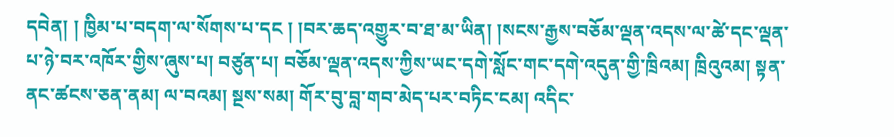དབེན། ། ཁྱིམ་པ་བདག་ལ་སོགས་པ་དང ། །བར་ཆད་འགྱུར་བ་ཐ་མ་ཡིན། །སངས་རྒྱས་བཅོམ་ལྡན་འདས་ལ་ཚེ་དང་ལྡན་པ་ཉེ་བར་འཁོར་གྱིས་ཞུས་པ། བཙུན་པ། བཅོམ་ལྡན་འདས་ཀྱིས་ཡང་དགེ་སློང་གང་དགེ་འདུན་གྱི་ཁྲིའམ། ཁྲིའུའམ། སྟན་ནང་ཚངས་ཅན་ནམ། ལ་བའམ། སྔས་སམ། གོར་བུ་བླ་གབ་མེད་པར་བཏིང་ངམ། འདིང་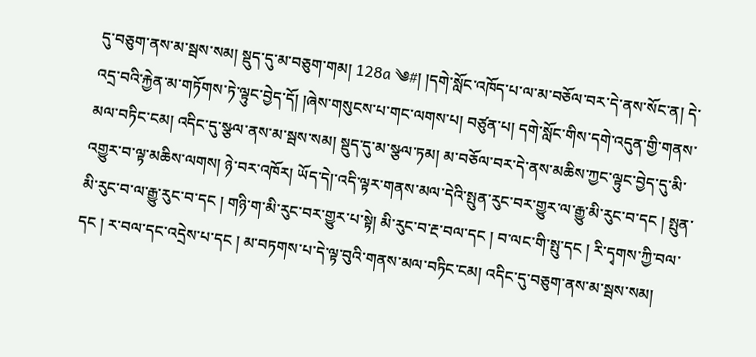དུ་བཅུག་ནས་མ་སྦས་སམ། སྡུད་དུ་མ་བཅུག་གམ། 128a ༄#། །དགེ་སློང་འཁོད་པ་ལ་མ་བཅོལ་བར་དེ་ནས་སོང་ན། དེ་འདྲ་བའི་རྐྱེན་མ་གཏོགས་ཏེ་ལྟུང་བྱེད་དོ། །ཞེས་གསུངས་པ་གང་ལགས་པ། བཙུན་པ། དགེ་སློང་གིས་དགེ་འདུན་གྱི་གནས་མལ་བཏིང་ངམ། འདིང་དུ་སྩལ་ནས་མ་སྦས་སམ། སྡུད་དུ་མ་སྩལ་ཏམ། མ་བཅོལ་བར་དེ་ནས་མཆིས་ཀྱང་ལྟུང་བྱེད་དུ་མི་འགྱུར་བ་ལྟ་མཆིས་ལགས། ཉེ་བར་འཁོར། ཡོད་དེ།་འདི་ལྟར་གནས་མལ་དེའི་སྤུན་རུང་བར་གྱུར་ལ་རྒྱུ་མི་རུང་བ་དང ། སྤུན་མི་རུང་བ་ལ་རྒྱུ་རུང་བ་དང ། གཉི་ག་མི་རུང་བར་གྱུར་པ་སྟེ། མི་རུང་བ་རྔ་བལ་དང ། བ་ལང་གི་སྤུ་དང ། རི་དྭགས་ཀྱི་བལ་དང ། ར་བལ་དང་འདྲེས་པ་དང ། མ་བཏགས་པ་དེ་ལྟ་བུའི་གནས་མལ་བཏིང་ངམ། འདིང་དུ་བཅུག་ནས་མ་སྦས་སམ།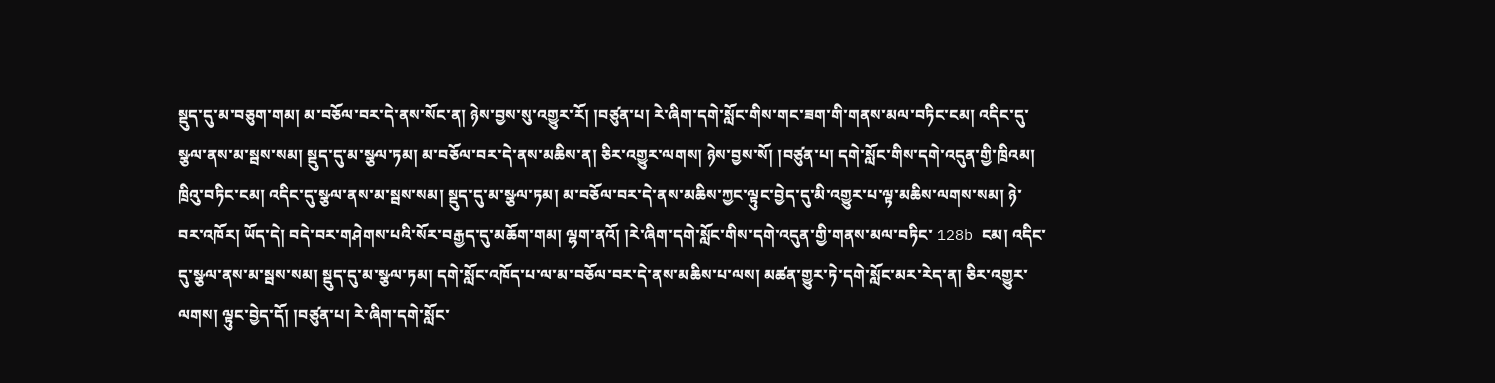སྡུད་དུ་མ་བཅུག་གམ། མ་བཅོལ་བར་དེ་ནས་སོང་ན། ཉེས་བྱས་སུ་འགྱུར་རོ། །བཙུན་པ། རེ་ཞིག་དགེ་སློང་གིས་གང་ཟག་གི་གནས་མལ་བཏིང་ངམ། འདིང་དུ་སྩལ་ནས་མ་སྦས་སམ། སྡུད་དུ་མ་སྩལ་ཏམ། མ་བཅོལ་བར་དེ་ནས་མཆིས་ན། ཅིར་འགྱུར་ལགས། ཉེས་བྱས་སོ། །བཙུན་པ། དགེ་སློང་གིས་དགེ་འདུན་གྱི་ཁྲིའམ། ཁྲིའུ་བཏིང་ངམ། འདིང་དུ་སྩལ་ནས་མ་སྦས་སམ། སྡུད་དུ་མ་སྩལ་ཏམ། མ་བཅོལ་བར་དེ་ནས་མཆིས་ཀྱང་ལྟུང་བྱེད་དུ་མི་འགྱུར་པ་ལྟ་མཆིས་ལགས་སམ། ཉེ་བར་འཁོར། ཡོད་དེ། བདེ་བར་གཤེགས་པའི་སོར་བརྒྱད་དུ་མཆོག་གམ། ལྷག་ནའོ། །རེ་ཞིག་དགེ་སློང་གིས་དགེ་འདུན་གྱི་གནས་མལ་བཏིང་ 128b ངམ། འདིང་དུ་སྩལ་ནས་མ་སྦས་སམ། སྡུད་དུ་མ་སྩལ་ཏམ། དགེ་སློང་འཁོད་པ་ལ་མ་བཅོལ་བར་དེ་ནས་མཆིས་པ་ལས། མཚན་གྱུར་ཏེ་དགེ་སློང་མར་རེད་ན། ཅིར་འགྱུར་ལགས། ལྟུང་བྱེད་དོ། །བཙུན་པ། རེ་ཞིག་དགེ་སློང་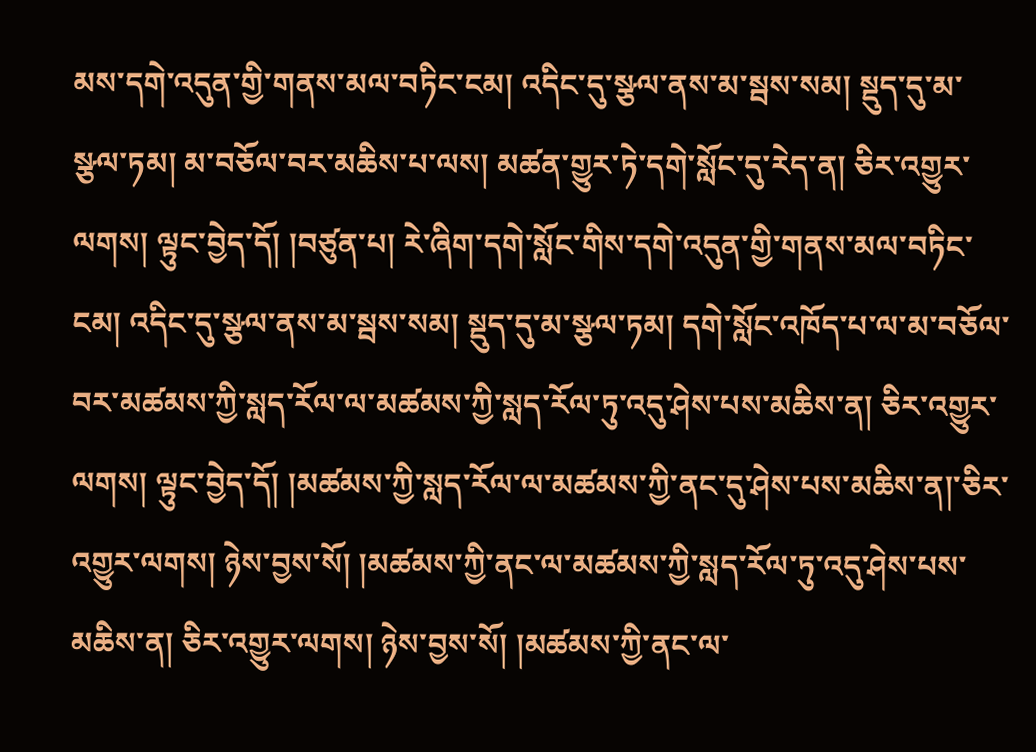མས་དགེ་འདུན་གྱི་གནས་མལ་བཏིང་ངམ། འདིང་དུ་སྩལ་ནས་མ་སྦས་སམ། སྡུད་དུ་མ་སྩལ་ཏམ། མ་བཅོལ་བར་མཆིས་པ་ལས། མཚན་གྱུར་ཏེ་དགེ་སློང་དུ་རེད་ན། ཅིར་འགྱུར་ལགས། ལྟུང་བྱེད་དོ། །བཙུན་པ། རེ་ཞིག་དགེ་སློང་གིས་དགེ་འདུན་གྱི་གནས་མལ་བཏིང་ངམ། འདིང་དུ་སྩལ་ནས་མ་སྦས་སམ། སྡུད་དུ་མ་སྩལ་ཏམ། དགེ་སློང་འཁོད་པ་ལ་མ་བཅོལ་བར་མཚམས་ཀྱི་སླད་རོལ་ལ་མཚམས་ཀྱི་སླད་རོལ་ཏུ་འདུ་ཤེས་པས་མཆིས་ན། ཅིར་འགྱུར་ལགས། ལྟུང་བྱེད་དོ། །མཚམས་ཀྱི་སླད་རོལ་ལ་མཚམས་ཀྱི་ནང་དུ་ཤེས་པས་མཆིས་ན།་ཅིར་འགྱུར་ལགས། ཉེས་བྱས་སོ། །མཚམས་ཀྱི་ནང་ལ་མཚམས་ཀྱི་སླད་རོལ་ཏུ་འདུ་ཤེས་པས་མཆིས་ན། ཅིར་འགྱུར་ལགས། ཉེས་བྱས་སོ། །མཚམས་ཀྱི་ནང་ལ་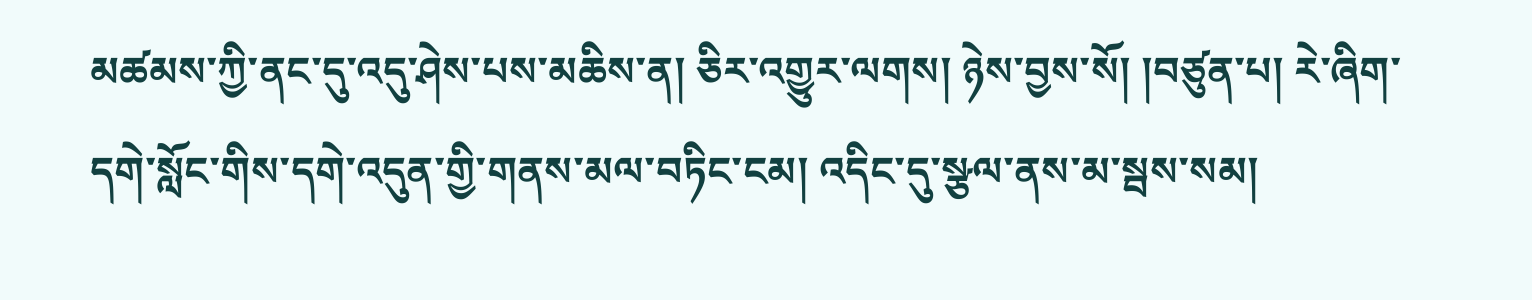མཚམས་ཀྱི་ནང་དུ་འདུ་ཤེས་པས་མཆིས་ན། ཅིར་འགྱུར་ལགས། ཉེས་བྱས་སོ། །བཙུན་པ། རེ་ཞིག་དགེ་སློང་གིས་དགེ་འདུན་གྱི་གནས་མལ་བཏིང་ངམ། འདིང་དུ་སྩལ་ནས་མ་སྦས་སམ།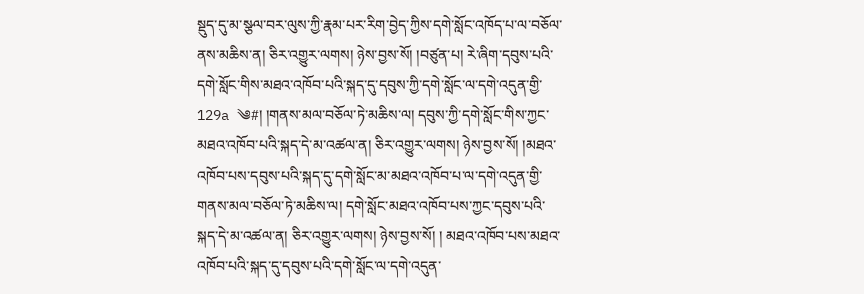སྡུད་དུ་མ་སྩལ་བར་ལུས་ཀྱི་རྣམ་པར་རིག་བྱེད་ཀྱིས་དགེ་སློང་འཁོད་པ་ལ་བཅོལ་ནས་མཆིས་ན། ཅིར་འགྱུར་ལགས། ཉེས་བྱས་སོ། །བཙུན་པ། རེ་ཞིག་དབུས་པའི་དགེ་སློང་གིས་མཐའ་འཁོབ་པའི་སྐད་དུ་དབུས་ཀྱི་དགེ་སློང་ལ་དགེ་འདུན་གྱི་ 129a ༄#། །གནས་མལ་བཅོལ་ཏེ་མཆིས་ལ། དབུས་ཀྱི་དགེ་སློང་གིས་ཀྱང་མཐའ་འཁོབ་པའི་སྐད་དེ་མ་འཚལ་ན། ཅིར་འགྱུར་ལགས། ཉེས་བྱས་སོ། །མཐའ་འཁོབ་པས་དབུས་པའི་སྐད་དུ་དགེ་སློང་མ་མཐའ་འཁོབ་པ་ལ་དགེ་འདུན་གྱི་གནས་མལ་བཅོལ་ཏེ་མཆིས་ལ། དགེ་སློང་མཐའ་འཁོབ་པས་ཀྱང་དབུས་པའི་སྐད་དེ་མ་འཚལ་ན། ཅིར་འགྱུར་ལགས། ཉེས་བྱས་སོ། ། མཐའ་འཁོབ་པས་མཐའ་འཁོབ་པའི་སྐད་དུ་དབུས་པའི་དགེ་སློང་ལ་དགེ་འདུན་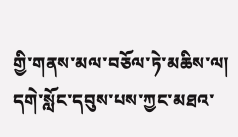གྱི་གནས་མལ་བཅོལ་ཏེ་མཆིས་ལ། དགེ་སློང་དབུས་པས་ཀྱང་མཐའ་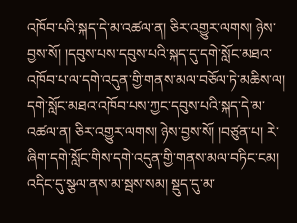འཁོབ་པའི་སྐད་དེ་མ་འཚལ་ན། ཅིར་འགྱུར་ལགས། ཉེས་བྱས་སོ། །དབུས་པས་དབུས་པའི་སྐད་དུ་དགེ་སློང་མཐའ་འཁོབ་པ་ལ་དགེ་འདུན་གྱི་གནས་མལ་བཅོལ་ཏེ་མཆིས་ལ། དགེ་སློང་མཐའ་འཁོབ་པས་ཀྱང་དབུས་པའི་སྐད་དེ་མ་འཚལ་ན། ཅིར་འགྱུར་ལགས། ཉེས་བྱས་སོ། །བཙུན་པ། རེ་ཞིག་དགེ་སློང་གིས་དགེ་འདུན་གྱི་གནས་མལ་བཏིང་ངམ། འདིང་དུ་སྩལ་ནས་མ་སྦས་སམ། སྡུད་དུ་མ་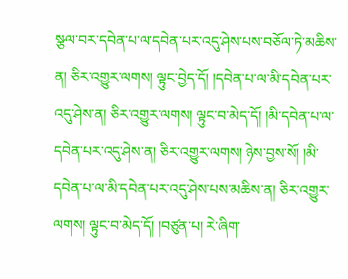སྩལ་བར་དབེན་པ་ལ་དབེན་པར་འདུ་ཤེས་པས་བཅོལ་ཏེ་མཆིས་ན། ཅིར་འགྱུར་ལགས། ལྟུང་བྱེད་དོ། །དབེན་པ་ལ་མི་དབེན་པར་འདུ་ཤེས་ན། ཅིར་འགྱུར་ལགས། ལྟུང་བ་མེད་དོ། །མི་དབེན་པ་ལ་དབེན་པར་འདུ་ཤེས་ན། ཅིར་འགྱུར་ལགས། ཉེས་བྱས་སོ། །མི་དབེན་པ་ལ་མི་དབེན་པར་འདུ་ཤེས་པས་མཆིས་ན། ཅིར་འགྱུར་ལགས། ལྟུང་བ་མེད་དོ། །བཙུན་པ། རེ་ཞིག་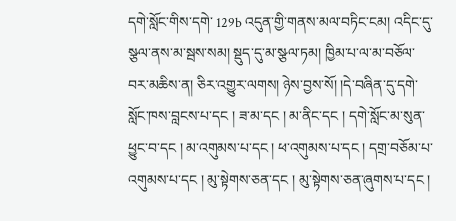དགེ་སློང་གིས་དགེ་ 129b འདུན་གྱི་གནས་མལ་བཏིང་ངམ། འདིང་དུ་སྩལ་ནས་མ་སྦས་སམ། སྡུད་དུ་མ་སྩལ་ཏམ། ཁྱིམ་པ་ལ་མ་བཅོལ་བར་མཆིས་ན། ཅིར་འགྱུར་ལགས། ཉེས་བྱས་སོ། །དེ་བཞིན་དུ་དགེ་སློང་ཁས་བླངས་པ་དང ། ཟ་མ་དང ། མ་ནིང་དང ། དགེ་སློང་མ་སུན་ཕྱུང་བ་དང ། མ་འགུམས་པ་དང ། ཕ་འགུམས་པ་དང ། དགྲ་བཅོམ་པ་འགུམས་པ་དང ། མུ་སྟེགས་ཅན་དང ། མུ་སྟེགས་ཅན་ཞུགས་པ་དང །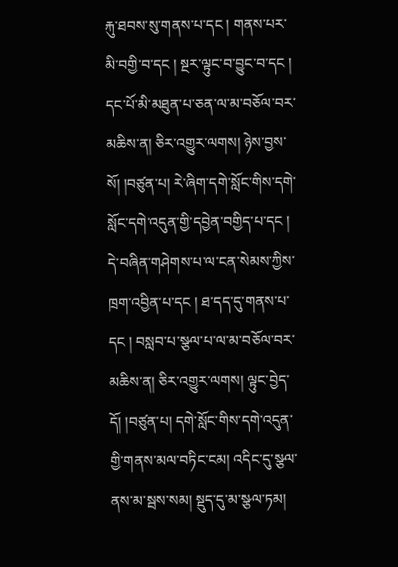རྐུ་ཐབས་སུ་གནས་པ་དང ། གནས་པར་མི་བགྱི་བ་དང ། སྔར་ལྟུང་བ་བྱུང་བ་དང ། དང་པོ་མི་མཐུན་པ་ཅན་ལ་མ་བཅོལ་བར་མཆིས་ན། ཅིར་འགྱུར་ལགས། ཉེས་བྱས་སོ། །བཙུན་པ། རེ་ཞིག་དགེ་སློང་གིས་དགེ་སློང་དགེ་འདུན་གྱི་དབྱེན་བགྱིད་པ་དང ། དེ་བཞིན་གཤེགས་པ་ལ་ངན་སེམས་ཀྱིས་ཁྲག་འབྱིན་པ་དང ། ཐ་དད་དུ་གནས་པ་དང ། བསླབ་པ་སྩལ་པ་ལ་མ་བཅོལ་བར་མཆིས་ན། ཅིར་འགྱུར་ལགས། ལྟུང་བྱེད་དོ། །བཙུན་པ། དགེ་སློང་གིས་དགེ་འདུན་གྱི་གནས་མལ་བཏིང་ངམ། འདིང་དུ་སྩལ་ནས་མ་སྦས་སམ། སྡུད་དུ་མ་སྩལ་ཏམ།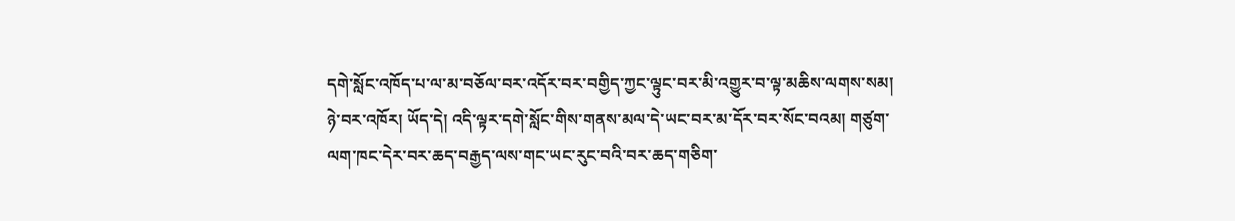དགེ་སློང་འཁོད་པ་ལ་མ་བཅོལ་བར་འདོར་བར་བགྱིད་ཀྱང་ལྟུང་བར་མི་འགྱུར་བ་ལྟ་མཆིས་ལགས་སམ། ཉེ་བར་འཁོར། ཡོད་དེ། འདི་ལྟར་དགེ་སློང་གིས་གནས་མལ་དེ་ཡང་བར་མ་དོར་བར་སོང་བའམ། གཙུག་ལག་ཁང་དེར་བར་ཆད་བརྒྱད་ལས་གང་ཡང་རུང་བའི་བར་ཆད་གཅིག་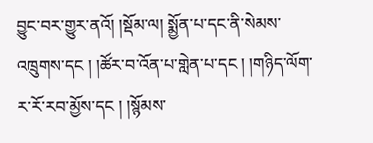བྱུང་བར་གྱུར་ནའོ། །སྡོམ་ལ། སྨྱོན་པ་དང་ནི་སེམས་འཁྲུགས་དང ། །ཚོར་བ་འོན་པ་གླེན་པ་དང ། །གཉིད་ལོག་ར་རོ་རབ་མྱོས་དང ། །སྙོམས་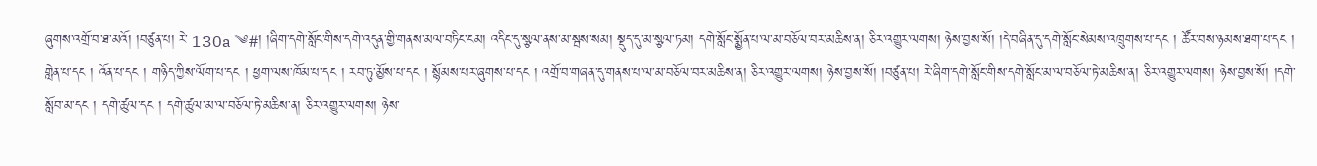ཞུགས་འགྲོ་བ་ཐ་མའོ། །བཙུན་པ། རེ་ 130a ༄#། །ཞིག་དགེ་སློང་གིས་དགེ་འདུན་གྱི་གནས་མལ་བཏིང་ངམ། འདིང་དུ་སྩལ་ནས་མ་སྦས་སམ། སྡུད་དུ་མ་སྩལ་ཏམ། དགེ་སློང་སྨྱོན་པ་ལ་མ་བཅོལ་བར་མཆིས་ན། ཅིར་འགྱུར་ལགས། ཉེས་བྱས་སོ། །དེ་བཞིན་དུ་དགེ་སློང་སེམས་འཁྲུགས་པ་དང ། ཚོར་བས་ཉམས་ཐག་པ་དང ། གླེན་པ་དང ། འོན་པ་དང ། གཉིད་ཀྱིས་ལོག་པ་དང ། ཕྱག་ལས་ཁོམ་པ་དང ། རབ་ཏུ་མྱོས་པ་དང ། སྙོམས་པར་ཞུགས་པ་དང ། འགྲོ་བ་གཞན་དུ་གནས་པ་ལ་མ་བཅོལ་བར་མཆིས་ན། ཅིར་འགྱུར་ལགས། ཉེས་བྱས་སོ། །བཙུན་པ། རེ་ཞིག་དགེ་སློང་གིས་དགེ་སློང་མ་ལ་བཅོལ་ཏེ་མཆིས་ན། ཅིར་འགྱུར་ལགས། ཉེས་བྱས་སོ། །དགེ་སློབ་མ་དང ། དགེ་ཚུལ་དང ། དགེ་ཚུལ་མ་ལ་བཅོལ་ཏེ་མཆིས་ན། ཅིར་འགྱུར་ལགས། ཉེས་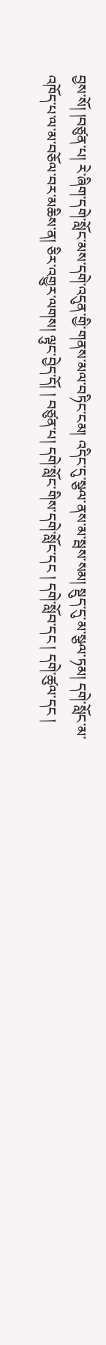བྱས་སོ། །བཙུན་པ། རེ་ཞིག་དགེ་སློང་མས་དགེ་འདུན་གྱི་གནས་མལ་བཏིང་ངམ། འདིང་དུ་སྩལ་ནས་མ་སྦས་སམ། སྡུད་དུ་མ་སྩལ་ཏམ། དགེ་སློང་མ་འཁོད་པ་ལ་མ་བཅོལ་བར་མཆིས་ན། ཅིར་འགྱུར་ལགས། ལྟུང་བྱེད་དོ། ། བཙུན་པ། དགེ་སློང་གིས་དགེ་སློང་དང ། དགེ་སློབ་དང ། དགེ་ཚུལ་དང །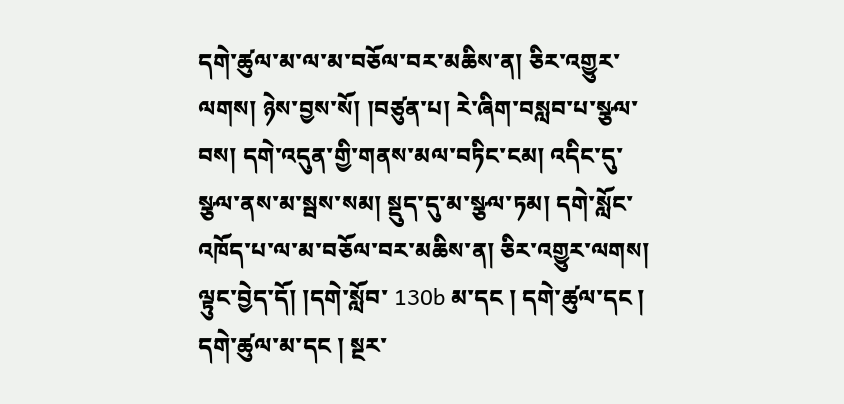དགེ་ཚུལ་མ་ལ་མ་བཅོལ་བར་མཆིས་ན། ཅིར་འགྱུར་ལགས། ཉེས་བྱས་སོ། །བཙུན་པ། རེ་ཞིག་བསླབ་པ་སྩལ་བས། དགེ་འདུན་གྱི་གནས་མལ་བཏིང་ངམ། འདིང་དུ་སྩལ་ནས་མ་སྦས་སམ། སྡུད་དུ་མ་སྩལ་ཏམ། དགེ་སློང་འཁོད་པ་ལ་མ་བཅོལ་བར་མཆིས་ན། ཅིར་འགྱུར་ལགས། ལྟུང་བྱེད་དོ། །དགེ་སློབ་ 130b མ་དང ། དགེ་ཚུལ་དང ། དགེ་ཚུལ་མ་དང ། སྔར་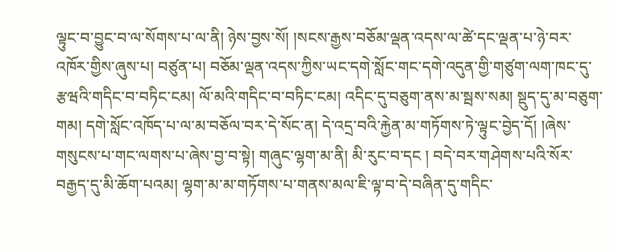ལྟུང་བ་བྱུང་བ་ལ་སོགས་པ་ལ་ནི། ཉེས་བྱས་སོ། །སངས་རྒྱས་བཅོམ་ལྡན་འདས་ལ་ཚེ་དང་ལྡན་པ་ཉེ་བར་འཁོར་གྱིས་ཞུས་པ། བཙུན་པ། བཅོམ་ལྡན་འདས་ཀྱིས་ཡང་དགེ་སློང་གང་དགེ་འདུན་གྱི་གཙུག་ལག་ཁང་དུ་རྩཝའི་གདིང་བ་བཏིང་ངམ། ལོ་མའི་གདིང་བ་བཏིང་ངམ། འདིང་དུ་བཅུག་ནས་མ་སྦས་སམ། སྡུད་དུ་མ་བཅུག་གམ། དགེ་སློང་འཁོད་པ་ལ་མ་བཅོལ་བར་དེ་སོང་ན། དེ་འདྲ་བའི་རྐྱེན་མ་གཏོགས་ཏེ་ལྟུང་བྱེད་དོ། །ཞེས་གསུངས་པ་གང་ལགས་པ་ཞེས་བྱ་བ་སྟེ། གཞུང་ལྷག་མ་ནི། མི་རུང་བ་དང ། བདེ་བར་གཤེགས་པའི་སོར་བརྒྱད་དུ་མི་ཆོག་པའམ། ལྷག་མ་མ་གཏོགས་པ་གནས་མལ་ཇི་ལྟ་བ་དེ་བཞིན་དུ་གདིང་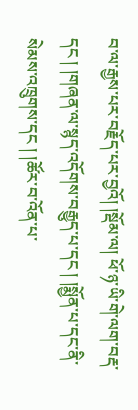བ་ལ་རྒྱས་པར་བརྗོད་པར་བྱའོ། །སྡོམ་ལ། ཕོ་ཉ་ཡི་གེ་ལག་བརྡ་དང ། །གཞན་ལ་སྙད་འདོགས་བརྒྱུད་པ་དང ། །སྨྱོན་པ་དང་ནི་སེམས་འཁྲུགས་དང ། །ཚོར་བ་འོན་པ་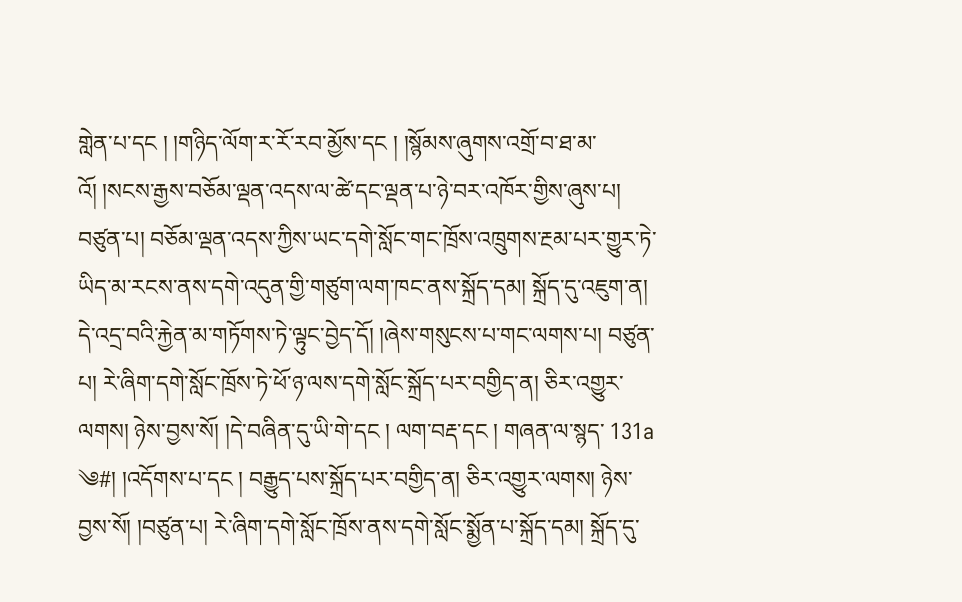གླེན་པ་དང ། །གཉིད་ལོག་ར་རོ་རབ་མྱོས་དང ། །སྙོམས་ཞུགས་འགྲོ་བ་ཐ་མ་འོ། །སངས་རྒྱས་བཅོམ་ལྡན་འདས་ལ་ཚེ་དང་ལྡན་པ་ཉེ་བར་འཁོར་གྱིས་ཞུས་པ། བཙུན་པ། བཅོམ་ལྡན་འདས་ཀྱིས་ཡང་དགེ་སློང་གང་ཁྲོས་འཁྲུགས་རྔམ་པར་གྱུར་ཏེ་ཡིད་མ་རངས་ནས་དགེ་འདུན་གྱི་གཙུག་ལག་ཁང་ནས་སྐྲོད་དམ། སྐྲོད་དུ་འཇུག་ན། དེ་འདྲ་བའི་རྐྱེན་མ་གཏོགས་ཏེ་ལྟུང་བྱེད་དོ། །ཞེས་གསུངས་པ་གང་ལགས་པ། བཙུན་པ། རེ་ཞིག་དགེ་སློང་ཁྲོས་ཏེ་ཕོ་ཉ་ལས་དགེ་སློང་སྐྲོད་པར་བགྱིད་ན། ཅིར་འགྱུར་ལགས། ཉེས་བྱས་སོ། །དེ་བཞིན་དུ་ཡི་གེ་དང ། ལག་བརྡ་དང ། གཞན་ལ་སྙད་ 131a ༄#། །འདོགས་པ་དང ། བརྒྱུད་པས་སྐྲོད་པར་བགྱིད་ན། ཅིར་འགྱུར་ལགས། ཉེས་བྱས་སོ། །བཙུན་པ། རེ་ཞིག་དགེ་སློང་ཁྲོས་ནས་དགེ་སློང་སྨྱོན་པ་སྐྲོད་དམ། སྐྲོད་དུ་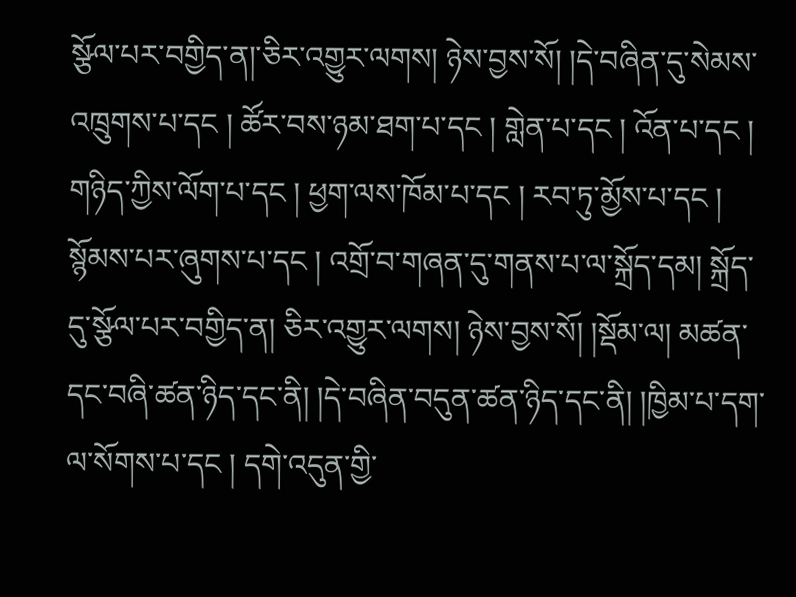སྩོལ་པར་བགྱིད་ན།་ཅིར་འགྱུར་ལགས། ཉེས་བྱས་སོ། །དེ་བཞིན་དུ་སེམས་འཁྲུགས་པ་དང ། ཚོར་བས་ཉམ་ཐག་པ་དང ། གླེན་པ་དང ། འོན་པ་དང ། གཉིད་ཀྱིས་ལོག་པ་དང ། ཕྱག་ལས་ཁོམ་པ་དང ། རབ་ཏུ་མྱོས་པ་དང ། སྙོམས་པར་ཞུགས་པ་དང ། འགྲོ་བ་གཞན་དུ་གནས་པ་ལ་སྐྲོད་དམ། སྐྲོད་དུ་སྩོལ་པར་བགྱིད་ན། ཅིར་འགྱུར་ལགས། ཉེས་བྱས་སོ། །སྡོམ་ལ། མཚན་དང་བཞི་ཚན་ཉིད་དང་ནི། །དེ་བཞིན་བདུན་ཚན་ཉིད་དང་ནི། །ཁྱིམ་པ་དག་ལ་སོགས་པ་དང ། དགེ་འདུན་གྱི་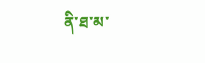ནི་ཐ་མ་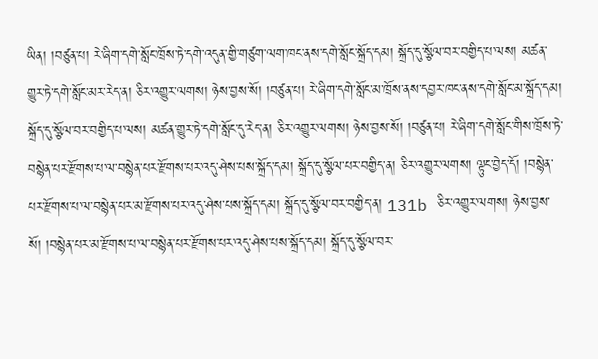ཡིན། །བཙུན་པ། རེ་ཞིག་དགེ་སློང་ཁྲོས་ཏེ་དགེ་འདུན་གྱི་གཙུག་ལག་ཁང་ནས་དགེ་སློང་སྐྲོད་དམ། སྐྲོད་དུ་སྩོལ་བར་བགྱིད་པ་ལས། མཚན་གྱུར་ཏེ་དགེ་སློང་མར་རེད་ན། ཅིར་འགྱུར་ལགས། ཉེས་བྱས་སོ། །བཙུན་པ། རེ་ཞིག་དགེ་སློང་མ་ཁྲོས་ནས་དབྱར་ཁང་ནས་དགེ་སློང་མ་སྐྲོད་དམ། སྐྲོད་དུ་སྩོལ་བར་བགྱིད་པ་ལས། མཚན་གྱུར་ཏེ་དགེ་སློང་དུ་རེད་ན། ཅིར་འགྱུར་ལགས། ཉེས་བྱས་སོ། །བཙུན་པ། རེ་ཞིག་དགེ་སློང་གིས་ཁྲོས་ཏེ་བསྙེན་པར་རྫོགས་པ་ལ་བསྙེན་པར་རྫོགས་པར་འདུ་ཤེས་པས་སྐྲོད་དམ། སྐྲོད་དུ་སྩོལ་པར་བགྱིད་ན། ཅིར་འགྱུར་ལགས། ལྟུང་བྱེད་དོ། །བསྙེན་པར་རྫོགས་པ་ལ་བསྙེན་པར་མ་རྫོགས་པར་འདུ་ཤེས་པས་སྐྲོད་དམ། སྐྲོད་དུ་སྩོལ་བར་བགྱིད་ན། 131b ཅིར་འགྱུར་ལགས། ཉེས་བྱས་སོ། །བསྙེན་པར་མ་རྫོགས་པ་ལ་བསྙེན་པར་རྫོགས་པར་འདུ་ཤེས་པས་སྐྲོད་དམ། སྐྲོད་དུ་སྩོལ་བར་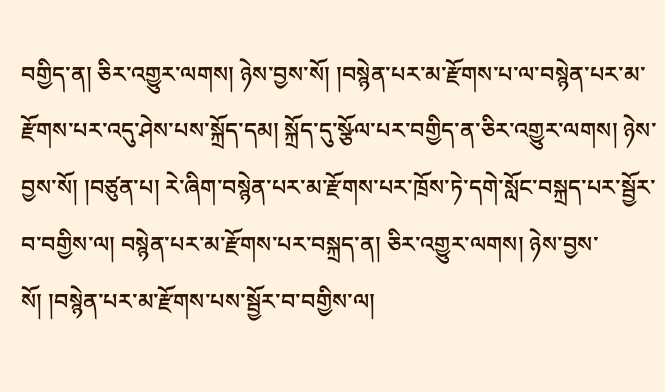བགྱིད་ན། ཅིར་འགྱུར་ལགས། ཉེས་བྱས་སོ། །བསྙེན་པར་མ་རྫོགས་པ་ལ་བསྙེན་པར་མ་རྫོགས་པར་འདུ་ཤེས་པས་སྐྲོད་དམ། སྐྲོད་དུ་སྩོལ་པར་བགྱིད་ན་ཅིར་འགྱུར་ལགས། ཉེས་བྱས་སོ། །བཙུན་པ། རེ་ཞིག་བསྙེན་པར་མ་རྫོགས་པར་ཁྲོས་ཏེ་དགེ་སློང་བསྐྲད་པར་སྦྱོར་བ་བགྱིས་ལ། བསྙེན་པར་མ་རྫོགས་པར་བསྐྲད་ན། ཅིར་འགྱུར་ལགས། ཉེས་བྱས་སོ། །བསྙེན་པར་མ་རྫོགས་པས་སྦྱོར་བ་བགྱིས་ལ།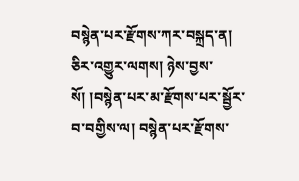བསྙེན་པར་རྫོགས་ཀར་བསྐྲད་ན། ཅིར་འགྱུར་ལགས། ཉེས་བྱས་སོ། །བསྙེན་པར་མ་རྫོགས་པར་སྦྱོར་བ་བགྱིས་ལ། བསྙེན་པར་རྫོགས་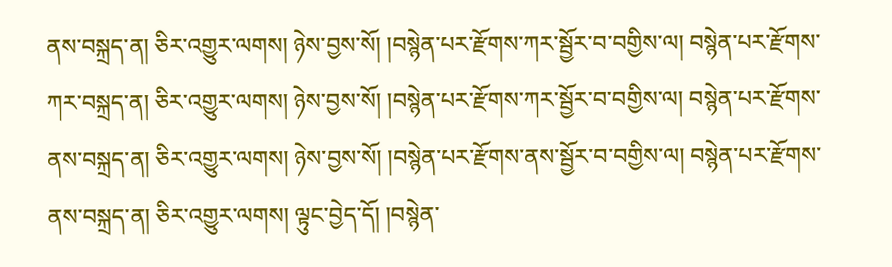ནས་བསྐྲད་ན། ཅིར་འགྱུར་ལགས། ཉེས་བྱས་སོ། །བསྙེན་པར་རྫོགས་ཀར་སྦྱོར་བ་བགྱིས་ལ། བསྙེན་པར་རྫོགས་ཀར་བསྐྲད་ན། ཅིར་འགྱུར་ལགས། ཉེས་བྱས་སོ། །བསྙེན་པར་རྫོགས་ཀར་སྦྱོར་བ་བགྱིས་ལ། བསྙེན་པར་རྫོགས་ནས་བསྐྲད་ན། ཅིར་འགྱུར་ལགས། ཉེས་བྱས་སོ། །བསྙེན་པར་རྫོགས་ནས་སྦྱོར་བ་བགྱིས་ལ། བསྙེན་པར་རྫོགས་ནས་བསྐྲད་ན། ཅིར་འགྱུར་ལགས། ལྟུང་བྱེད་དོ། །བསྙེན་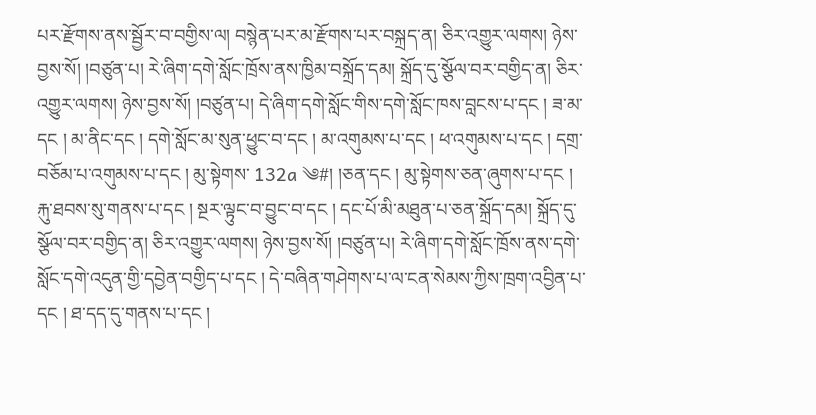པར་རྫོགས་ནས་སྦྱོར་བ་བགྱིས་ལ། བསྙེན་པར་མ་རྫོགས་པར་བསྐྲད་ན། ཅིར་འགྱུར་ལགས། ཉེས་བྱས་སོ། །བཙུན་པ། རེ་ཞིག་དགེ་སློང་ཁྲོས་ནས་ཁྱིམ་བསྐྲོད་དམ། སྐྲོད་དུ་སྩོལ་བར་བགྱིད་ན། ཅིར་འགྱུར་ལགས། ཉེས་བྱས་སོ། །བཙུན་པ། དེ་ཞིག་དགེ་སློང་གིས་དགེ་སློང་ཁས་བླངས་པ་དང ། ཟ་མ་དང ། མ་ནིང་དང ། དགེ་སློང་མ་སུན་ཕྱུང་བ་དང ། མ་འགུམས་པ་དང ། ཕ་འགུམས་པ་དང ། དགྲ་བཅོམ་པ་འགུམས་པ་དང ། མུ་སྟེགས་ 132a ༄#། །ཅན་དང ། མུ་སྟེགས་ཅན་ཞུགས་པ་དང ། རྐུ་ཐབས་སུ་གནས་པ་དང ། སྔར་ལྟུང་བ་བྱུང་བ་དང ། དང་པོ་མི་མཐུན་པ་ཅན་སྐྲོད་དམ། སྐྲོད་དུ་སྩོལ་བར་བགྱིད་ན། ཅིར་འགྱུར་ལགས། ཉེས་བྱས་སོ། །བཙུན་པ། རེ་ཞིག་དགེ་སློང་ཁྲོས་ནས་དགེ་སློང་དགེ་འདུན་གྱི་དབྱེན་བགྱིད་པ་དང ། དེ་བཞིན་གཤེགས་པ་ལ་ངན་སེམས་ཀྱིས་ཁྲག་འབྱིན་པ་དང ། ཐ་དད་དུ་གནས་པ་དང །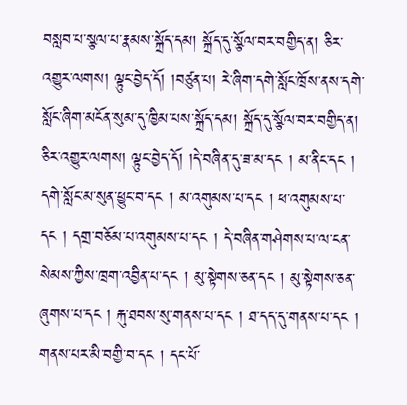བསླབ་པ་སྩལ་པ་རྣམས་སྐྲོད་དམ། སྐྲོད་དུ་སྩོལ་བར་བགྱིད་ན། ཅིར་འགྱུར་ལགས། ལྟུང་བྱེད་དོ། །བཙུན་པ། རེ་ཞིག་དགེ་སློང་ཁྲོས་ནས་དགེ་སློང་ཞིག་མངོན་སུམ་དུ་ཁྱིམ་པས་སྐྲོད་དམ། སྐྲོད་དུ་སྩོལ་བར་བགྱིད་ན། ཅིར་འགྱུར་ལགས། ལྟུང་བྱེད་དོ། །དེ་བཞིན་དུ་ཟ་མ་དང ། མ་ནིང་དང ། དགེ་སློང་མ་སུན་ཕྱུང་བ་དང ། མ་འགུམས་པ་དང ། ཕ་འགུམས་པ་དང ། དགྲ་བཅོམ་པ་འགུམས་པ་དང ། དེ་བཞིན་གཤེགས་པ་ལ་ངན་སེམས་ཀྱིས་ཁྲག་འབྱིན་པ་དང ། མུ་སྟེགས་ཅན་དང ། མུ་སྟེགས་ཅན་ཞུགས་པ་དང ། རྐུ་ཐབས་སུ་གནས་པ་དང ། ཐ་དད་དུ་གནས་པ་དང ། གནས་པར་མི་བགྱི་བ་དང ། དང་པོ་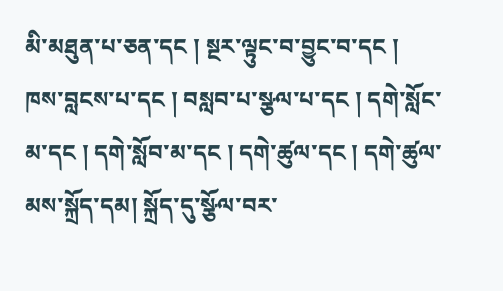མི་མཐུན་པ་ཅན་དང ། སྔར་ལྟུང་བ་བྱུང་བ་དང ། ཁས་བླངས་པ་དང ། བསླབ་པ་སྩལ་པ་དང ། དགེ་སློང་མ་དང ། དགེ་སློབ་མ་དང ། དགེ་ཚུལ་དང ། དགེ་ཚུལ་མས་སྐྲོད་དམ། སྐྲོད་དུ་སྩོལ་བར་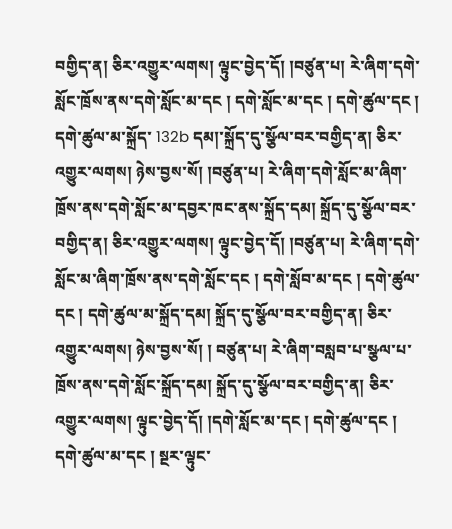བགྱིད་ན། ཅིར་འགྱུར་ལགས། ལྟུང་བྱེད་དོ། །བཙུན་པ། རེ་ཞིག་དགེ་སློང་ཁྲོས་ནས་དགེ་སློང་མ་དང ། དགེ་སློང་མ་དང ། དགེ་ཚུལ་དང ། དགེ་ཚུལ་མ་སྐྲོད་ 132b དམ།་སྐྲོད་དུ་སྩོལ་བར་བགྱིད་ན། ཅིར་འགྱུར་ལགས། ཉེས་བྱས་སོ། །བཙུན་པ། རེ་ཞིག་དགེ་སློང་མ་ཞིག་ཁྲོས་ནས་དགེ་སློང་མ་དབྱར་ཁང་ནས་སྐྲོད་དམ། སྐྲོད་དུ་སྩོལ་བར་བགྱིད་ན། ཅིར་འགྱུར་ལགས། ལྟུང་བྱེད་དོ། །བཙུན་པ། རེ་ཞིག་དགེ་སློང་མ་ཞིག་ཁྲོས་ནས་དགེ་སློང་དང ། དགེ་སློབ་མ་དང ། དགེ་ཚུལ་དང ། དགེ་ཚུལ་མ་སྐྲོད་དམ། སྐྲོད་དུ་སྩོལ་བར་བགྱིད་ན། ཅིར་འགྱུར་ལགས། ཉེས་བྱས་སོ། ། བཙུན་པ། རེ་ཞིག་བསླབ་པ་སྩལ་པ་ཁྲོས་ནས་དགེ་སློང་སྐྲོད་དམ། སྐྲོད་དུ་སྩོལ་བར་བགྱིད་ན། ཅིར་འགྱུར་ལགས། ལྟུང་བྱེད་དོ། །དགེ་སློང་མ་དང ། དགེ་ཚུལ་དང ། དགེ་ཚུལ་མ་དང ། སྔར་ལྟུང་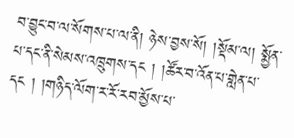བ་བྱུང་བ་ལ་སོགས་པ་ལ་ནི། ཉེས་བྱས་སོ། །སྡོམ་ལ། སྨྱོན་པ་དང་ནི་སེམས་འཁྲུགས་དང ། །ཚོར་བ་འོན་པ་གླེན་པ་དང ། །གཉིད་ལོག་ར་རོ་རབ་མྱོས་པ་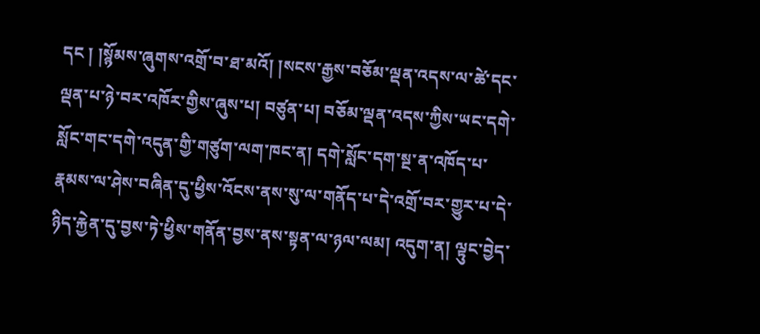དང ། །སྙོམས་ཞུགས་འགྲོ་བ་ཐ་མའོ། །སངས་རྒྱས་བཅོམ་ལྡན་འདས་ལ་ཚེ་དང་ལྡན་པ་ཉེ་བར་འཁོར་གྱིས་ཞུས་པ། བཙུན་པ། བཅོམ་ལྡན་འདས་ཀྱིས་ཡང་དགེ་སློང་གང་དགེ་འདུན་གྱི་གཙུག་ལག་ཁང་ན། དགེ་སློང་དག་སྔ་ན་འཁོད་པ་རྣམས་ལ་ཤེས་བཞིན་དུ་ཕྱིས་འོངས་ནས་སུ་ལ་གནོད་པ་དེ་འགྲོ་བར་གྱུར་པ་དེ་ཉིད་རྐྱེན་དུ་བྱས་ཏེ་ཕྱིས་གནོན་བྱས་ནས་སྟན་ལ་ཉལ་ལམ། འདུག་ན། ལྟུང་བྱེད་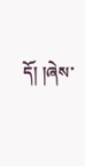དོ། །ཞེས་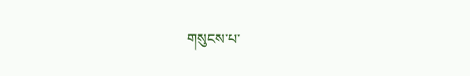གསུངས་པ་